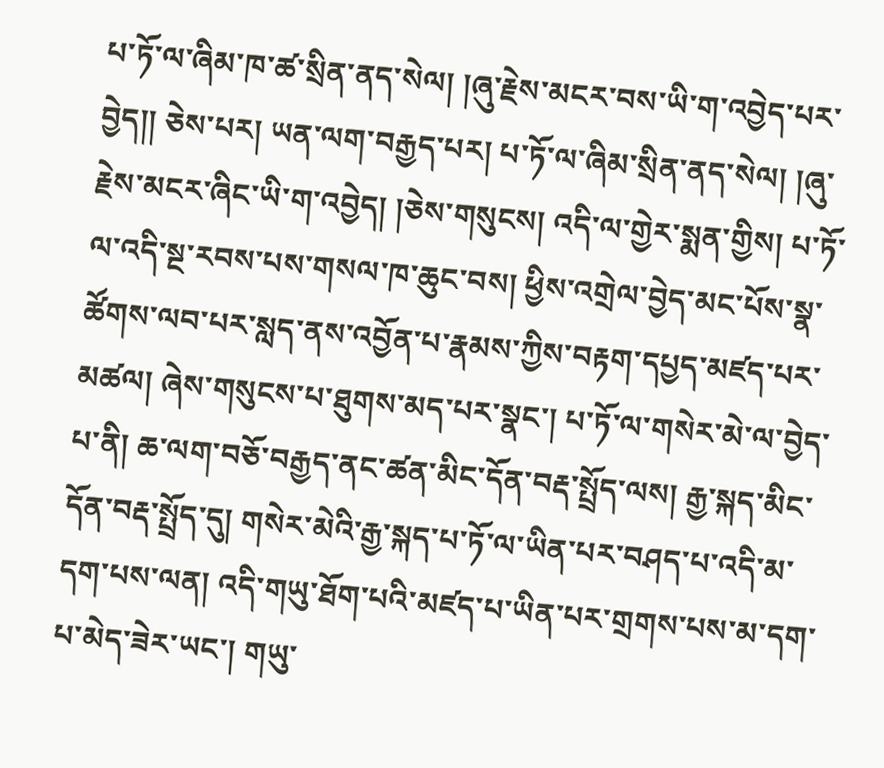པ་ཏོ་ལ་ཞིམ་ཁ་ཚ་སྲིན་ནད་སེལ། །ཞུ་རྗེས་མངར་བས་ཡི་ག་འབྱེད་པར་བྱེད།། ཅེས་པར། ཡན་ལག་བརྒྱད་པར། པ་ཏོ་ལ་ཞིམ་སྲིན་ནད་སེལ། །ཞུ་རྗེས་མངར་ཞིང་ཡི་ག་འབྱེད། །ཅེས་གསུངས། འདི་ལ་གྱེར་སྨན་གྱིས། པ་ཏོ་ལ་འདི་སྔ་རབས་པས་གསལ་ཁ་ཆུང་བས། ཕྱིས་འགྲེལ་བྱེད་མང་པོས་སྣ་ཚོགས་ལབ་པར་སླད་ནས་འབྱོན་པ་རྣམས་ཀྱིས་བརྟག་དཔྱད་མཛད་པར་མཚལ། ཞེས་གསུངས་པ་ཐུགས་མད་པར་སྣང་། པ་ཏོ་ལ་གསེར་མེ་ལ་བྱེད་པ་ནི། ཆ་ལག་བཅོ་བརྒྱད་ནང་ཚན་མིང་དོན་བརྡ་སྤྲོད་ལས། རྒྱ་སྐད་མིང་དོན་བརྡ་སྤྲོད་དུ། གསེར་མེའི་རྒྱ་སྐད་པ་ཏོ་ལ་ཡིན་པར་བཤད་པ་འདི་མ་དག་པས་ལན། འདི་གཡུ་ཐོག་པའི་མཛད་པ་ཡིན་པར་གྲགས་པས་མ་དག་པ་མེད་ཟེར་ཡང་། གཡུ་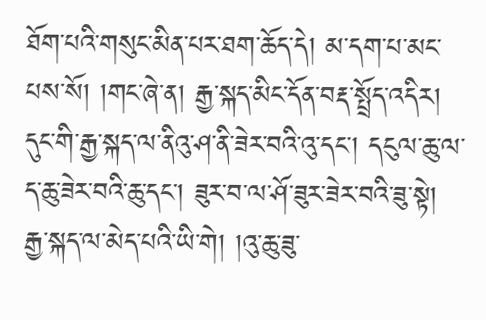ཐོག་པའི་གསུང་མིན་པར་ཐག་ཆོད་དེ། མ་དག་པ་མང་པས་སོ། །གང་ཞེ་ན། རྒྱ་སྐད་མིང་དོན་བརྡ་སྤྲོད་འདིར། དུང་གི་རྒྱ་སྐད་ལ་ནིའུ་ཤ་ནི་ཟེར་བའི་འུ་དང་། དངུལ་ཆུ་ལ་ད་ཆུ་ཟེར་བའི་ཆུ་དང་། ཟུར་བ་ལ་ཤོ་ཟུར་ཟེར་བའི་ཟུ་སྟེ། རྒྱ་སྐད་ལ་མེད་པའི་ཡི་གེ། །འུ་ཆུ་ཟུ་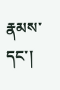རྣམས་དང་།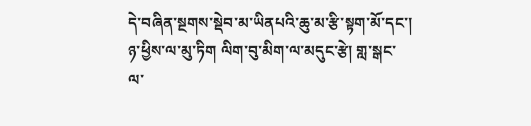དེ་བཞིན་སྔགས་སྡེབ་མ་ཡིནཔའི་ཆུ་མ་རྩི་སྟག་མོ་དང་། ཉ་ཕྱིས་ལ་མུ་ཏིག ལིག་བུ་མིག་ལ་མདུང་རྩེ། གླ་སྒང་ལ་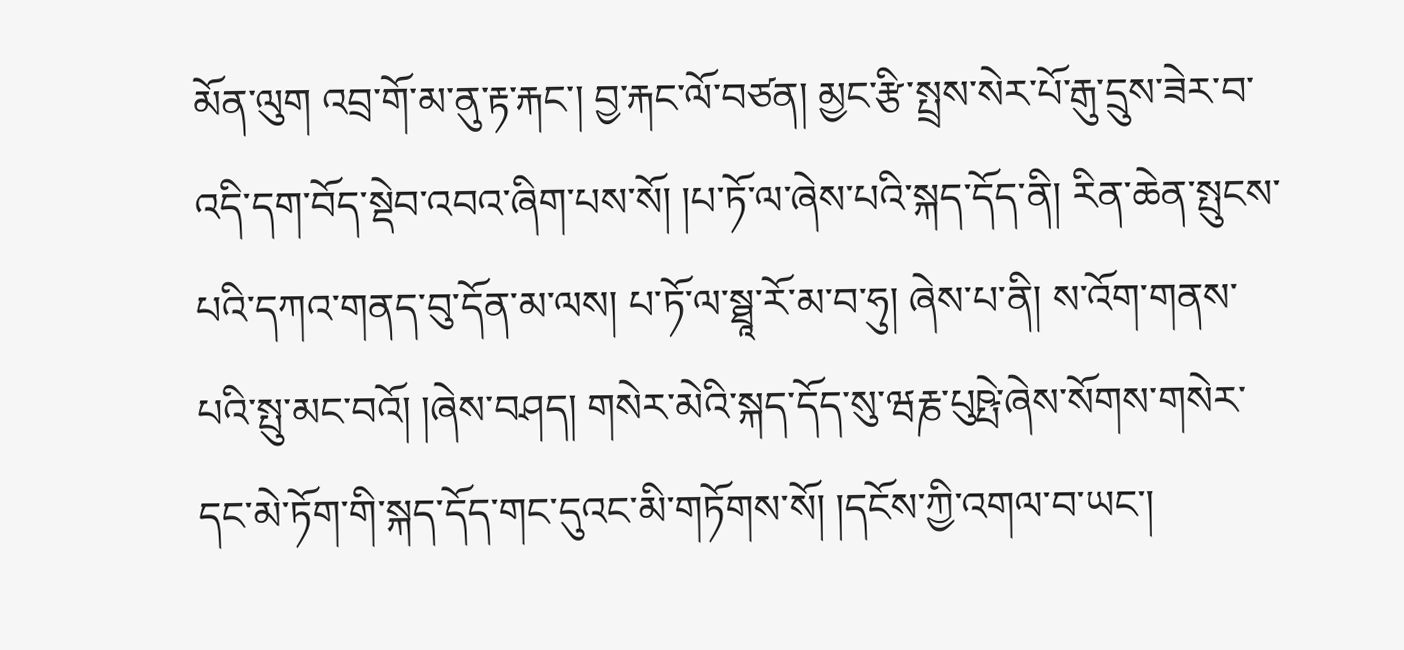མོན་ལུག འབྲ་གོ་མ་ནུ་རྟ་རྐང་། བྱ་རྐང་ལོ་བཙན། མྱང་རྩི་སྤྲས་སེར་པོ་རྒུ་དྲུས་ཟེར་བ་འདི་དག་བོད་སྡེབ་འབའ་ཞིག་པས་སོ། །པ་ཏོ་ལ་ཞེས་པའི་སྐད་དོད་ནི། རིན་ཆེན་སྤུངས་པའི་དཀའ་གནད་བུ་དོན་མ་ལས། པ་ཏོ་ལ་སྠཱ་རོ་མ་བ་ཧུ། ཞེས་པ་ནི། ས་འོག་གནས་པའི་སྤུ་མང་བའོ། །ཞེས་བཤད། གསེར་མེའི་སྐད་དོད་སུ་ཝརྞ་པུཥྤེ་ཞེས་སོགས་གསེར་དང་མེ་ཏོག་གི་སྐད་དོད་གང་དུའང་མི་གཏོགས་སོ། །དངོས་ཀྱི་འགལ་བ་ཡང་།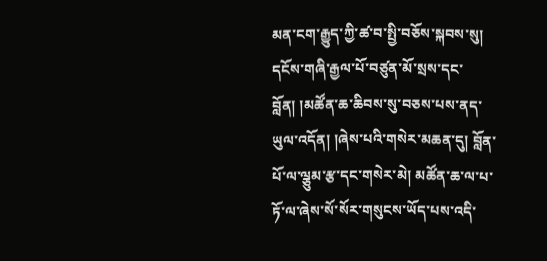མན་ངག་རྒྱུད་ཀྱི་ཚ་བ་སྤྱི་བཅོས་སྐབས་སུ། དངོས་གཞི་རྒྱལ་པོ་བཙུན་མོ་སྲས་དང་བློན། །མཚོན་ཆ་ཆིབས་སུ་བཅས་པས་ནད་ཡུལ་འདོན། །ཞེས་པའི་གསེར་མཆན་དུ། བློན་པོ་ལ་ལྕུམ་རྩ་དང་གསེར་མེ། མཚོན་ཆ་ལ་པ་ཏོ་ལ་ཞེས་སོ་སོར་གསུངས་ཡོད་པས་འདི་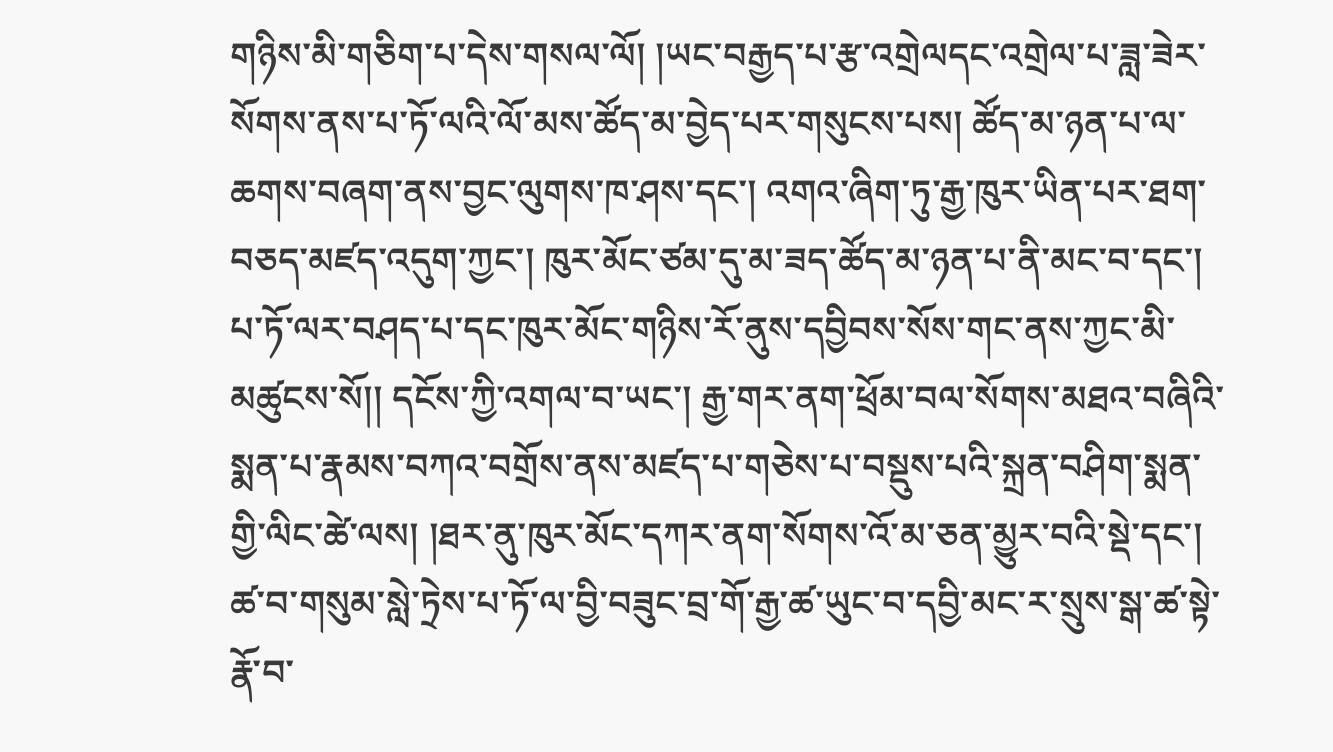གཉིས་མི་གཅིག་པ་དེས་གསལ་ལོ། །ཡང་བརྒྱད་པ་རྩ་འགྲེལདང་འགྲེལ་པ་ཟླ་ཟེར་སོགས་ནས་པ་ཏོ་ལའི་ལོ་མས་ཚོད་མ་བྱེད་པར་གསུངས་པས། ཚོད་མ་ཉན་པ་ལ་ཆགས་བཞག་ནས་བྱང་ལུགས་ཁ་ཤས་དང་། འགའ་ཞིག་ཏུ་རྒྱ་ཁུར་ཡིན་པར་ཐག་བཅད་མཛད་འདུག་ཀྱང་། ཁུར་མོང་ཙམ་དུ་མ་ཟད་ཚོད་མ་ཉན་པ་ནི་མང་བ་དང་། པ་ཏོ་ལར་བཤད་པ་དང་ཁུར་མོང་གཉིས་རོ་ནུས་དབྱིབས་སོས་གང་ནས་ཀྱང་མི་མཚུངས་སོ།། དངོས་ཀྱི་འགལ་བ་ཡང་། རྒྱ་གར་ནག་ཕྲོམ་བལ་སོགས་མཐའ་བཞིའི་སྨན་པ་རྣམས་བཀའ་བགྲོས་ནས་མཛད་པ་གཅེས་པ་བསྡུས་པའི་སྐྲན་བཤིག་སྨན་གྱི་ལིང་ཚེ་ལས། །ཐར་ནུ་ཁུར་མོང་དཀར་ནག་སོགས་འོ་མ་ཅན་མྱུར་བའི་སྡེ་དང་། ཚ་བ་གསུམ་སླེ་ཏྲེས་པ་ཏོ་ལ་བྱི་བཟུང་བྲ་གོ་རྒྱ་ཚ་ཡུང་བ་དབྱི་མང་ར་སྲུས་སྒ་ཚ་སྟེ་རྣོ་བ་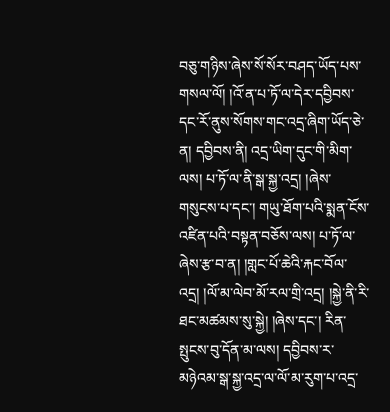བཅུ་གཉིས་ཞེས་སོ་སོར་བཤད་ཡོད་པས་གསལ་ལོ། །འོ་ན་པ་ཏོ་ལ་དེར་དབྱིབས་དང་རོ་ནུས་སོགས་གང་འདྲ་ཞིག་ཡོད་ཅེ་ན། དབྱིབས་ནི། འདྲ་ཡིག་དུང་གི་མིག་ལས། པ་ཏོ་ལ་ནི་སྒ་སྐྱ་འདྲ། །ཞེས་གསུངས་པ་དང་། གཡུ་ཐོག་པའི་སྨན་ངོས་འཛིན་པའི་བསྟན་བཅོས་ལས། པ་ཏོ་ལ་ཞེས་རྩ་བ་ན། །གླང་པོ་ཆེའི་རྐང་བོལ་འདྲ། །ལོ་མ་ལེབ་མོ་རལ་གྲི་འདྲ། །སྐྱེ་ནི་རི་ཐང་མཚམས་སུ་སྐྱེ། །ཞེས་དང་། རིན་སྤུངས་བུ་དོན་མ་ལས། དབྱིབས་ར་མཉེའམ་སྒ་སྐྱ་འདྲ་ལ་ལོ་མ་རུག་པ་འདྲ་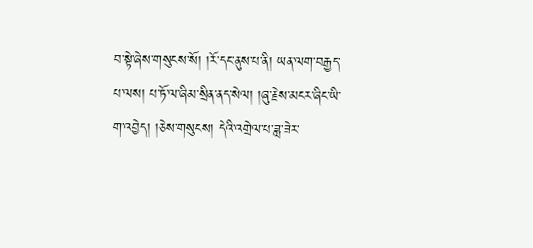བ་སྟེ་ཞེས་གསུངས་སོ། །རོ་དང་ནུས་པ་ནི། ཡན་ལག་བརྒྱད་པ་ལས། པ་ཏོ་ལ་ཞིམ་སྲིན་ནད་སེལ། །ཞུ་རྗེས་མངར་ཞིང་ཡི་ག་འབྱེད། །ཅེས་གསུངས། དེའི་འགྲེལ་པ་ཟླ་ཟེར་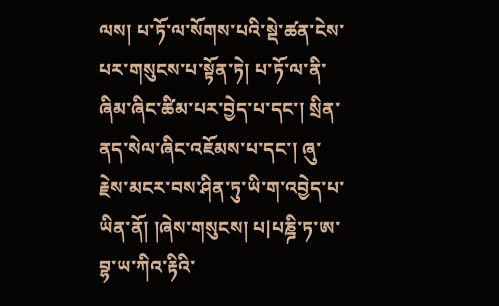ལས། པ་ཏོ་ལ་སོགས་པའི་སྡེ་ཚན་ངེས་པར་གསུངས་པ་སྟོན་ཏེ། པ་ཏོ་ལ་ནི་ཞིམ་ཞིང་ཚིམ་པར་བྱེད་པ་དང་། སྲིན་ནད་སེལ་ཞིང་འཇོམས་པ་དང་། ཞུ་རྗེས་མངར་བས་ཤིན་ཏུ་ཡི་ག་འབྱེད་པ་ཡིན་ནོ། །ཞེས་གསུངས། པ|པཎྜི་ཏ་ཨ་བྷ་ཡ་ཀིའ་རྟིའི་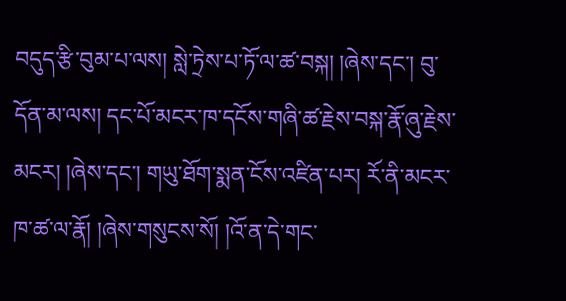བདུད་རྩི་བུམ་པ་ལས། སླེ་ཏྲེས་པ་ཏོ་ལ་ཚ་བསྐ། །ཞེས་དང་། བུ་དོན་མ་ལས། དང་པོ་མངར་ཁ་དངོས་གཞི་ཚ་རྗེས་བསྐ་རྣོ་ཞུ་རྗེས་མངར། །ཞེས་དང་། གཡུ་ཐོག་སྨན་ངོས་འཛིན་པར། རོ་ནི་མངར་ཁ་ཚ་ལ་རྣོ། །ཞེས་གསུངས་སོ། །འོ་ན་དེ་གང་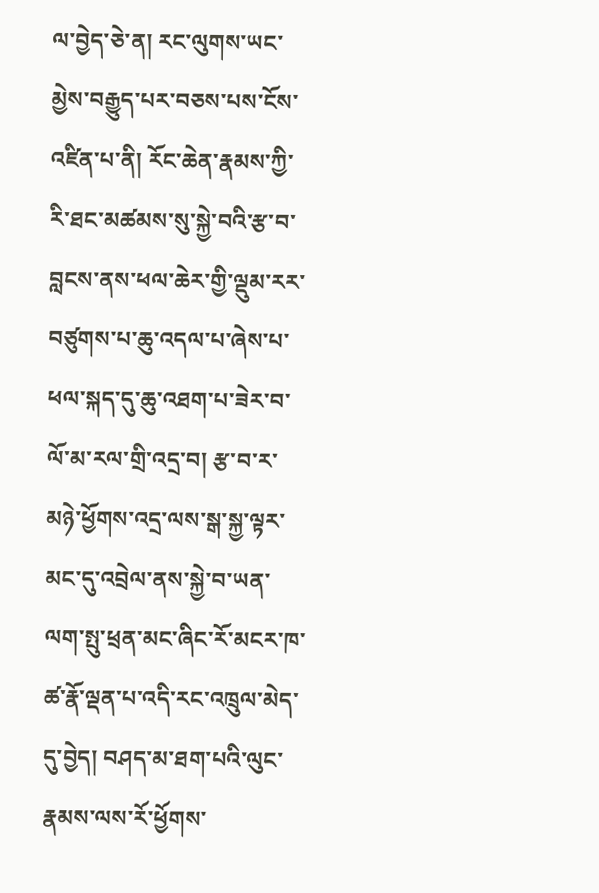ལ་བྱེད་ཅེ་ན། རང་ལུགས་ཡང་མྱེས་བརྒྱུད་པར་བཅས་པས་ངོས་འཛིན་པ་ནི། རོང་ཆེན་རྣམས་ཀྱི་རི་ཐང་མཚམས་སུ་སྐྱེ་བའི་རྩ་བ་བླངས་ནས་ཕལ་ཆེར་གྱི་ལྡུམ་རར་བཙུགས་པ་ཆུ་འདལ་པ་ཞེས་པ་ཕལ་སྐད་དུ་ཆུ་འཐག་པ་ཟེར་བ་ལོ་མ་རལ་གྲི་འདྲ་བ། རྩ་བ་ར་མཉེ་ཕྱོགས་འདྲ་ལས་སྒ་སྐྱ་ལྟར་མང་དུ་འབྲེལ་ནས་སྐྱེ་བ་ཡན་ལག་སྤུ་ཕྲན་མང་ཞིང་རོ་མངར་ཁ་ཚ་རྣོ་ལྡན་པ་འདི་རང་འཁྲུལ་མེད་དུ་བྱེད། བཤད་མ་ཐག་པའི་ལུང་རྣམས་ལས་རོ་ཕྱོགས་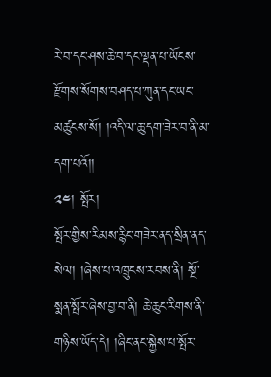རེ་བ་དང་ཤས་ཆེ་བ་དང་ལྡན་པ་ཡོངས་རྫོགས་སོགས་བཤད་པ་ཀུན་དང་ཡང་མཚུངས་སོ། །འདི་ལ་ཆུ་དག་ཟེར་བ་ནི་མ་དག་པའོ།།
༢༤། སྤོར།
སྤོར་གྱིས་རིམས་རྙིང་གཟེར་ནད་སྲིན་ནད་སེལ། །ཞེས་པ་འཁྲུངས་རབས་ནི། སྔོ་སྨན་སྤོར་ཞེས་བྱ་བ་ནི། ཆེ་ཆུང་རིགས་ནི་གཉིས་ཡོད་དེ། །ཞིང་ནང་སྐྱེས་པ་སྤོར་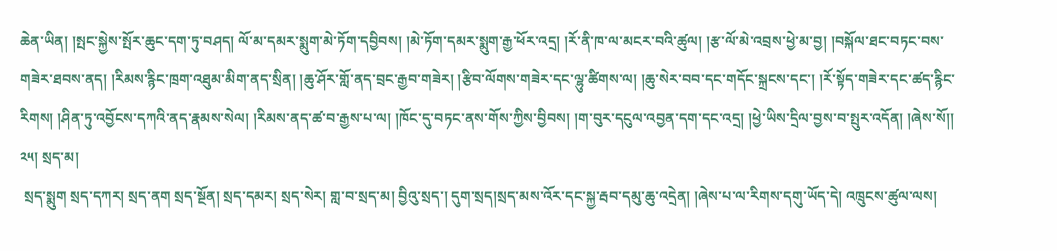ཆེན་ཡིན། །སྤང་སྐྱེས་སྤོར་ཆུང་དག་ཏུ་བཤད། ལོ་མ་དམར་སྨུག་མེ་ཏོག་དབྱིབས། །མེ་ཏོག་དམར་སྨུག་རྒྱ་ཕོར་འདྲ། །རོ་ནི་ཁ་ལ་མངར་བའི་ཚུལ། །རྩ་ལོ་མེ་འབྲས་ཕྱེ་མ་བྱ། །བསྐོལ་ཐང་བཏང་བས་གཟེར་ཐབས་ནད། །རིམས་རྙིང་ཁྲག་འཐུམ་མིག་ནད་སྲིན། །ཆུ་ཤོར་གློ་ནད་བྲང་རྒྱབ་གཟེར། །རྩིབ་ལོགས་གཟེར་དང་ལྷུ་ཚིགས་ལ། །ཆུ་སེར་བབ་དང་གདོང་སྐྲངས་དང་། །རོ་སྟོད་གཟེར་དང་ཚད་རྙིང་རིགས། །ཤིན་ཏུ་འབྱོངས་དཀའི་ནད་རྣམས་སེལ། །རིམས་ནད་ཚ་བ་རྒྱས་པ་ལ། །ཁོང་དུ་བཏང་ནས་གོས་ཀྱིས་བྱིབས། །ག་བུར་དངུལ་འབྱན་དག་དང་འདྲ། །ཕྱེ་ཡིས་དྲིལ་བྱས་བ་སྤུར་འདོན། །ཞེས་སོ།།
༢༥། སྲད་མ།
 སྲད་སྨུག སྲད་དཀར། སྲད་ནག སྲད་སྔོན། སྲད་དམར། སྲད་སེར། གླ་བ་སྲད་མ། བྱིའུ་སྲད་། དུག་སྲད།སྲད་མས་འོར་དང་སྐྱ་རྦབ་དམུ་ཆུ་འདྲེན། །ཞེས་པ་ལ་རིགས་དགུ་ཡོད་དེ། འཁྲུངས་ཚུལ་ལས།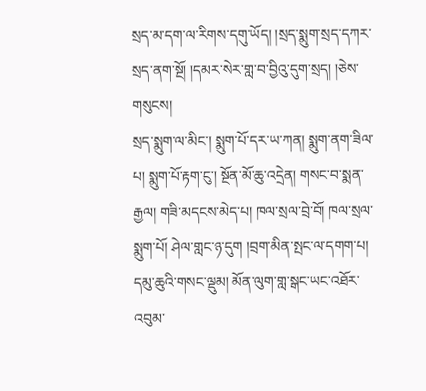སྲད་མ་དག་ལ་རིགས་དགུ་ཡོད། །སྲད་སྨུག་སྲད་དཀར་སྲད་ནག་སྔོ། །དམར་སེར་གླ་བ་བྱིའུ་དུག་སྲད། །ཅེས་གསུངས།
སྲད་སྨུག་ལ་མིང་། སྨུག་པོ་དར་ཡ་ཀན། སྨུག་ནག་ཟིལ་པ། སྨུག་པོ་རྟག་ངུ་། སྔོན་མོ་ཆུ་འདྲེན། གསང་བ་སྨན་རྒྱལ། གཟི་མདངས་མེད་པ། ཁལ་སྲལ་བྲེ་བོ། ཁལ་སྲལ་སྨུག་པོ། ཤེལ་གླང་ཉ་དུག །བྲག་མིན་སྤང་ལ་དགག་པ། དམུ་ཆུའི་གསང་ལྡུམ། མོན་ལུག་གླ་སྒང་ཡང་འཐོར་འབུམ་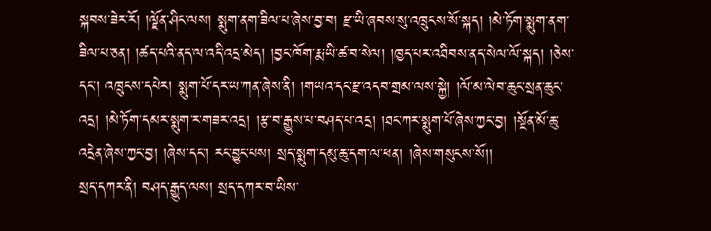སྐབས་ཟེར་རོ། །ལྗོན་ཤིང་ལས། སྨུག་ནག་ཟིལ་པ་ཞེས་བྱ་བ། རྫ་ཡི་ཞབས་སུ་འཁྲུངས་སོ་སྐད། །མེ་ཏོག་སྨུག་ནག་ཟིལ་པ་ཅན། །ཚད་པའི་ནད་ལ་འདི་འདྲ་མེད། །བྱང་ཁོག་རྨ་ཡི་ཚ་བ་སེལ། །ཁྱད་པར་འཐིབས་ནད་སེལ་ལོ་སྐད། །ཅེས་དང་། འཁྲུངས་དཔེར། སྨུག་པོ་དར་ཡ་ཀན་ཞེས་ནི། །གཡའ་དང་རྫ་འདབ་གྲམ་ལས་སྐྱེ། །ལོ་མ་ལེབ་ཆུང་སྲན་ཆུང་འདྲ། །མེ་ཏོག་དམར་སྨུག་ར་གཟར་འདྲ། །རྩ་བ་རྒྱུས་པ་བཤད་པ་འདྲ། །ཐང་ཀར་སྨུག་པོ་ཞེས་ཀྱང་བྱ། །སྔོན་མོ་ཆུ་འདྲེན་ཞེས་ཀྱང་བྱ། །ཞེས་དང་། རང་བྱུང་པས། སྲད་སྨུག་དམུ་ཆུ་དག་ལ་ཕན། །ཞེས་གསུངས་སོ།།
སྲད་དཀར་ནི། བཤད་རྒྱུད་ལས། སྲད་དཀར་བ་ཡིས་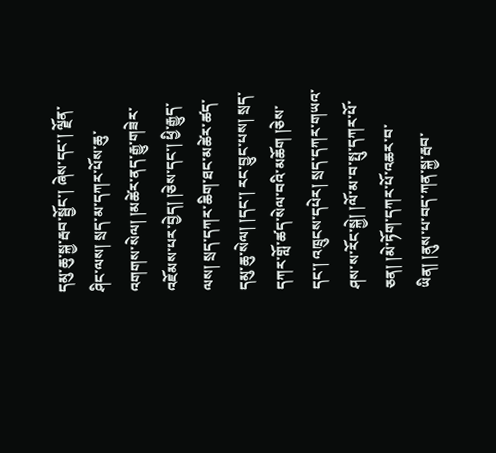དམུ་ཆུ་སྐྱ་རྦབ་སྦྱོང་། ཞེས་དང་། ལྗོན་ཤིང་ལས། སྲད་མ་དཀར་པོས་ཆུ་འགགས་སེལ། །མཚེར་ནད་རྒྱུ་གཟེར་འཇོམས་པར་བྱེད། །ཅེས་དང་། ཕྱི་རྒྱུད་ལས། སྲད་དཀར་ཆིག་ཐང་མཚེར་ཚད་དམུ་ཆུ་སེལ། །དང་། རང་བྱུང་པས། སྲད་དཀར་གློ་ཚད་སེལ་བའི་མཆོག །ཅེས་དང་། འཁྲུངས་དཔེར། སྲད་དཀར་གཡའ་ཤས་ས་རོང་སྐྱེ། །ལོ་མ་བ་སྤུ་དཀར་པོ་ཅན། །མེ་ཏོག་དཀར་པོ་འཆར་བ་ཡིན། །ནུས་པ་བད་ཀན་སྐྱ་རྦབ་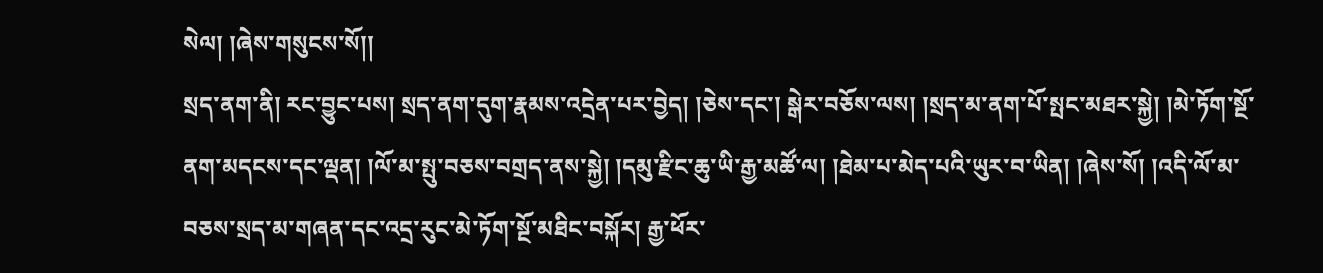སེལ། །ཞེས་གསུངས་སོ།།
སྲད་ནག་ནི། རང་བྱུང་པས། སྲད་ནག་དུག་རྣམས་འདྲེན་པར་བྱེད། །ཅེས་དང་། སྒེར་བཅོས་ལས། །སྲད་མ་ནག་པོ་སྤང་མཐར་སྐྱེ། །མེ་ཏོག་སྔོ་ནག་མདངས་དང་ལྡན། །ལོ་མ་སྤུ་བཅས་བགྲད་ནས་སྐྱེ། །དམུ་རྫིང་ཆུ་ཡི་རྒྱ་མཚོ་ལ། །ཐེམ་པ་མེད་པའི་ཡུར་བ་ཡིན། །ཞེས་སོ། །འདི་ལོ་མ་བཅས་སྲད་མ་གཞན་དང་འདྲ་རུང་མེ་ཏོག་སྔོ་མཐིང་བསྐོར། རྒྱ་ཕོར་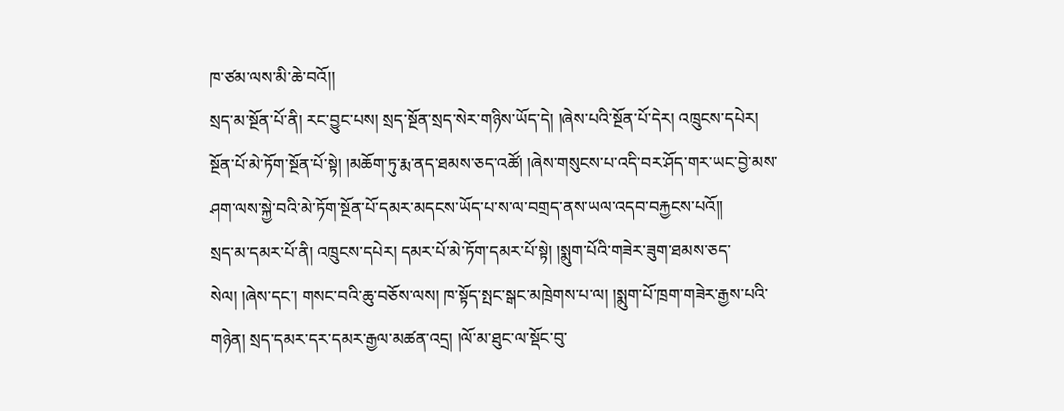ཁ་ཙམ་ལས་མི་ཆེ་བའོ།།
སྲད་མ་སྔོན་པོ་ནི། རང་བྱུང་པས། སྲད་སྔོན་སྲད་སེར་གཉིས་ཡོད་དེ། །ཞེས་པའི་སྔོན་པོ་དེར། འཁྲུངས་དཔེར། སྔོན་པོ་མེ་ཏོག་སྔོན་པོ་སྟེ། །མཆོག་ཏུ་རྨ་ནད་ཐམས་ཅད་འཚོ། །ཞེས་གསུངས་པ་འདི་བར་ཤོད་གར་ཡང་བྱེ་མས་ཤག་ལས་སྐྱེ་བའི་མེ་ཏོག་སྔོན་པོ་དམར་མདངས་ཡོད་པ་ས་ལ་བགྲད་ནས་ཡལ་འདབ་བརྐྱངས་པའོ།།
སྲད་མ་དམར་པོ་ནི། འཁྲུངས་དཔེར། དམར་པོ་མེ་ཏོག་དམར་པོ་སྟེ། །སྨུག་པོའི་གཟེར་ཟུག་ཐམས་ཅད་སེལ། །ཞེས་དང་། གསང་བའི་ཆུ་བཅོས་ལས། ཁ་སྟོད་སྤང་སྒང་མཁྲེགས་པ་ལ། །སྨུག་པོ་ཁྲག་གཟེར་རྒྱས་པའི་གཉེན། སྲད་དམར་དར་དམར་རྒྱལ་མཚན་འདྲ། །ལོ་མ་ཐུང་ལ་སྡོང་བུ་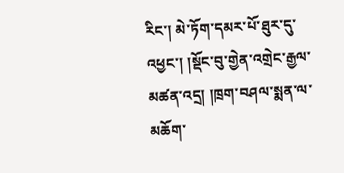རིང་། མེ་ཏོག་དམར་པོ་ཐུར་དུ་འཕྱང་། །སྡོང་བུ་གྱེན་འགྲེང་རྒྱལ་མཚན་འདྲ། །ཁྲག་བཤལ་སྨན་ལ་མཆོག་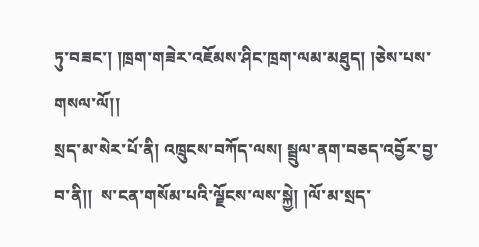ཏུ་བཟང་། །ཁྲག་གཟེར་འཇོམས་ཤིང་ཁྲག་ལམ་མཐུད། །ཅེས་པས་གསལ་ལོ།།
སྲད་མ་སེར་པོ་ནི། འཁྲུངས་བཀོད་ལས། སྦྲུལ་ནག་བཅད་འབྱོར་བྱ་བ་ནི།།  ས་ངན་གསོམ་པའི་ལྗོངས་ལས་སྐྱེ། །ལོ་མ་སྲད་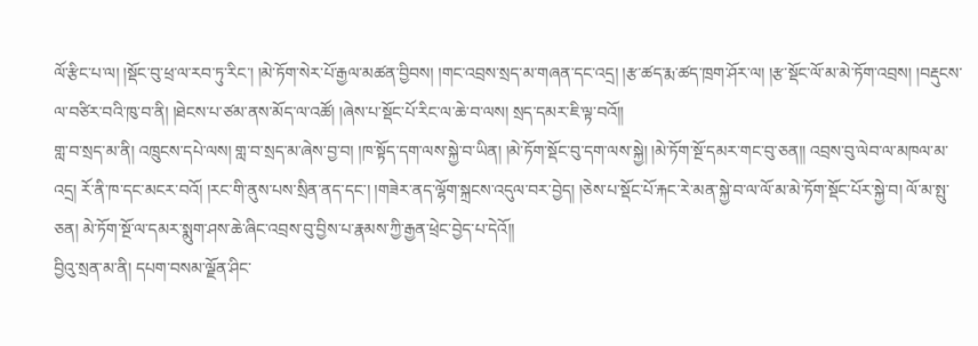ལོ་རྩིང་པ་ལ། །སྡོང་བུ་ཕྲ་ལ་རབ་ཏུ་རིང་། །མེ་ཏོག་སེར་པོ་རྒྱལ་མཚན་བྱིབས། །གང་འབྲས་སྲད་མ་གཞན་དང་འདྲ། །རྩ་ཚད་རྨ་ཚད་ཁྲག་ཤོར་ལ། །རྩ་སྡོང་ལོ་མ་མེ་ཏོག་འབྲས། །བརྡུངས་ལ་བཙིར་བའི་ཁུ་བ་ནི། །ཐེངས་པ་ཙམ་ནས་མོད་ལ་འཚོ། །ཞེས་པ་སྡོང་པོ་རིང་ལ་ཆེ་བ་ལས། སྲད་དམར་ཇི་ལྟ་བའོ།།
གླ་བ་སྲད་མ་ནི། འཁྲུངས་དཔེ་ལས། གླ་བ་སྲད་མ་ཞེས་བྱ་བ། །ཁ་སྟོད་དག་ལས་སྐྱེ་བ་ཡིན། །མེ་ཏོག་སྡོང་བུ་དག་ལས་སྐྱེ། །མེ་ཏོག་སྔོ་དམར་གང་བུ་ཅན།། འབྲས་བུ་ལེབ་ལ་མཁལ་མ་འདྲ། རོ་ནི་ཁ་དང་མངར་བའོ། །རང་གི་ནུས་པས་སྲིན་ནད་དང་། །གཟེར་ནད་ལྷོག་སྐྲངས་འདུལ་བར་བྱེད། །ཅེས་པ་སྡོང་པོ་རྐང་རེ་མན་སྐྱེ་བ་ལ་ལོ་མ་མེ་ཏོག་སྡོང་པོར་སྐྱེ་བ། ལོ་མ་སྤུ་ཅན། མེ་ཏོག་སྔོ་ལ་དམར་སྨུག་ཤས་ཆེ་ཞིང་འབྲས་བུ་བྱིས་པ་རྣམས་ཀྱི་རྒྱན་ཕྲེང་བྱེད་པ་དེའོ།།
བྱིའུ་སྲན་མ་ནི། དཔག་བསམ་ལྗོན་ཤིང་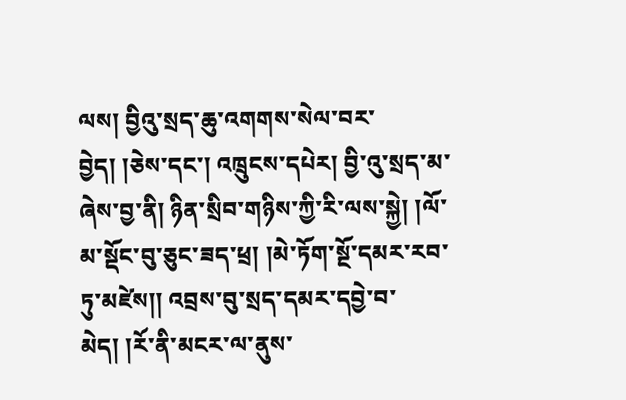ལས། བྱིའུ་སྲད་ཆུ་འགགས་སེལ་བར་བྱེད། །ཅེས་དང་། འཁྲུངས་དཔེར། བྱི་འུ་སྲད་མ་ཞེས་བྱ་ནི། ཉིན་སྲིབ་གཉིས་ཀྱི་རི་ལས་སྐྱེ། །ལོ་མ་སྡོང་བུ་ཅུང་ཟད་ཕྲ། །མེ་ཏོག་སྔོ་དམར་རབ་ཏུ་མཛེས།། འབྲས་བུ་སྲད་དམར་དབྱེ་བ་མེད། །རོ་ནི་མངར་ལ་ནུས་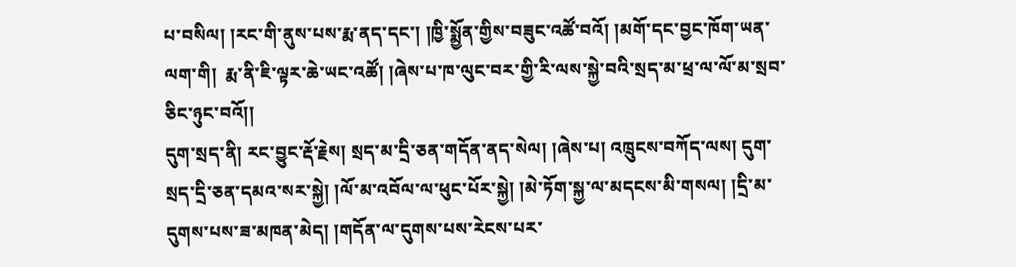པ་བསིལ། །རང་གི་ནུས་པས་རྨ་ནད་དང་། །ཁྱི་སྨྱོན་གྱིས་བཟུང་འཚོ་བའོ། །མགོ་དང་བྱང་ཁོག་ཡན་ལག་གི།  རྨ་ནི་ཇི་ལྟར་ཆེ་ཡང་འཚོ། །ཞེས་པ་ཁ་ལུང་བར་གྱི་རི་ལས་སྐྱེ་བའི་སྲད་མ་ཕྲ་ལ་ལོ་མ་སྲབ་ཅིང་ཉུང་བའོ།།
དུག་སྲད་ནི། རང་བྱུང་རྡོ་རྗེས། སྲད་མ་དྲི་ཅན་གདོན་ནད་སེལ། །ཞེས་པ། འཁྲུངས་བཀོད་ལས། དུག་སྲད་དྲི་ཅན་དམའ་སར་སྐྱེ། །ལོ་མ་འབོལ་ལ་ཕུང་པོར་སྐྱེ། །མེ་ཏོག་སྐྱ་ལ་མདངས་མི་གསལ། །དྲི་མ་དུགས་པས་ཟ་མཁན་མེད། །གདོན་ལ་དུགས་པས་རེངས་པར་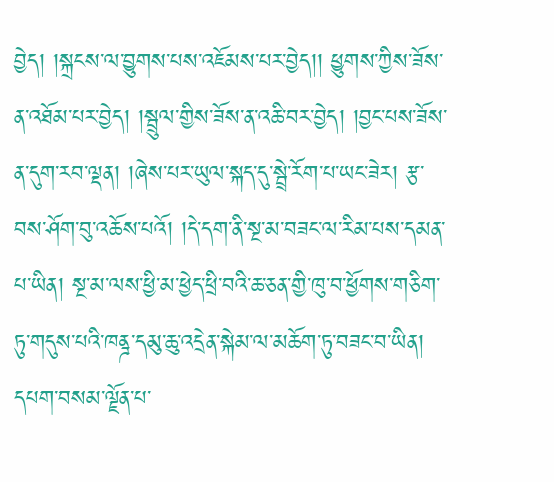བྱེད། །སྐྲངས་ལ་བྱུགས་པས་འཇོམས་པར་བྱེད།། ཕྱུགས་ཀྱིས་ཟོས་ན་འཐོམ་པར་བྱེད། །སྦྲུལ་གྱིས་ཟོས་ན་འཆི་བར་བྱེད། །བྱང་པས་ཟོས་ན་དུག་རབ་ལྡན། །ཞེས་པར་ཡུལ་སྐད་དུ་སྦྲེ་རོག་པ་ཡང་ཟེར། རྩ་བས་ཤོག་བུ་འཆོས་པའོ། །དེ་དག་ནི་སྔ་མ་བཟང་ལ་རིམ་པས་དམན་པ་ཡིན། སྔ་མ་ལས་ཕྱི་མ་ཕྱེད་ཕྲི་བའི་ཆ་ཅན་གྱི་ཁུ་བ་ཕྱོགས་གཅིག་ཏུ་གདུས་པའི་ཁནྜ་དམུ་ཆུ་འདྲེན་སྐེམ་ལ་མཆོག་ཏུ་བཟང་བ་ཡིན། དཔག་བསམ་ལྗོན་པ་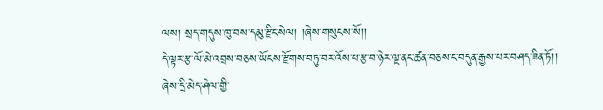ལས། སྲད་གདུས་ཁུ་བས་དམུ་རྫིང་སེལ། །ཞེས་གསུངས་སོ།།
དེ་ལྟར་རྩ་ལོ་མེ་འབྲས་བཅས་ཡོངས་རྫོགས་བཏུ་བར་འོས་པ་རྩ་བ་ཉེར་ལྔ་ནང་ཚན་བཅས་ང་བདུན་རྒྱས་པར་བཤད་ཟིན་ཏོ།།
ཞེས་དྲི་མེད་ཤེལ་གྱི་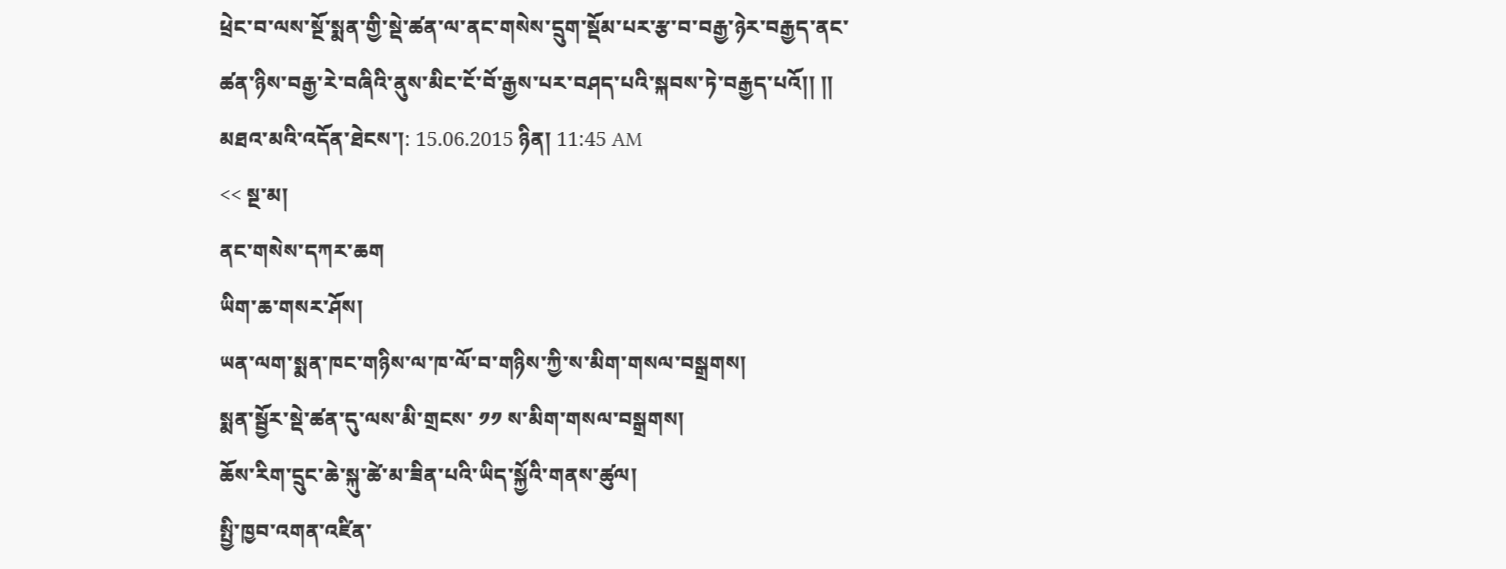ཕྲེང་བ་ལས་སྔོ་སྨན་གྱི་སྡེ་ཚན་ལ་ནང་གསེས་དྲུག་སྡོམ་པར་རྩ་བ་བརྒྱ་ཉེར་བརྒྱད་ནང་ཚན་ཉིས་བརྒྱ་རེ་བཞིའི་ནུས་མིང་ངོ་བོ་རྒྱས་པར་བཤད་པའི་སྐབས་ཏེ་བརྒྱད་པའོ།། །།
མཐའ་མའི་འདོན་ཐེངས་།: 15.06.2015 ཉིན། 11:45 AM
<< སྔ་མ།
ནང་གསེས་དཀར་ཆག
ཡིག་ཆ་གསར་ཤོས།
ཡན་ལག་སྨན་ཁང་གཉིས་ལ་ཁ་ལོ་བ་གཉིས་ཀྱི་ས་མིག་གསལ་བསྒྲགས།
སྨན་སྦྱོར་སྡེ་ཚན་དུ་ལས་མི་གྲངས་ ༡༡ ས་མིག་གསལ་བསྒྲགས།
ཆོས་རིག་དྲུང་ཆེ་སྐུ་ཚེ་མ་ཟིན་པའི་ཡིད་སྐྱོའི་གནས་ཚུལ།
སྤྱི་ཁྱབ་འགན་འཛིན་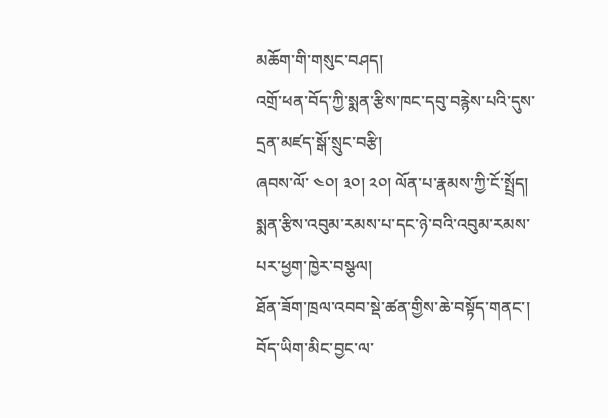མཆོག་གི་གསུང་བཤད།
འགྲོ་ཕན་བོད་ཀྱི་སྨན་རྩིས་ཁང་དབུ་བརྙེས་པའི་དུས་དྲན་མཛད་སྒོ་སྲུང་བརྩི།
ཞབས་ལོ་ ༤༠། ༣༠། ༢༠། ལོན་པ་རྣམས་ཀྱི་ངོ་སྤྲོད།
སྨན་རྩིས་འབུམ་རམས་པ་དང་ཉེ་བའི་འབུམ་རམས་པར་ཕྱག་ཁྱེར་བསྩལ།
ཐོན་ཟོག་ཁྲལ་འབབ་སྡེ་ཚན་གྱིས་ཆེ་བསྟོད་གནང་།
བོད་ཡིག་མིང་བྱང་ལ་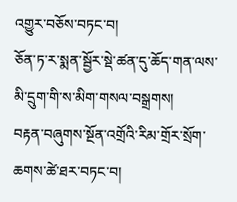འགྱུར་བཅོས་བཏང་བ།
ཅོན་ཏ་ར་སྨན་སྦྱོར་སྡེ་ཚན་དུ་ཆོད་གན་ལས་མི་དྲུག་གི་ས་མིག་གསལ་བསྒྲགས།
བརྟན་བཞུགས་སྔོན་འགྲོའི་རིམ་གྲོར་སྲོག་ཆགས་ཚེ་ཐར་བཏང་བ།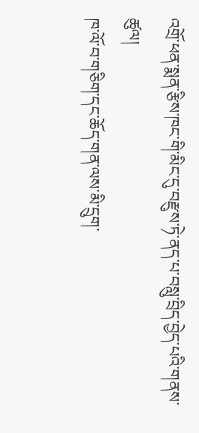འགྲོ་ཕན་སྨན་རྩིས་ཁང་གི་མིང་དུ་བརྫུས་ཏེ་ནད་པ་བསླུ་བྲིད་བྱེད་པའི་གནས་ཚུལ།
ཁ་ལོ་བ་གཅིག་དང་ཆོད་གན་ལས་མི་དྲུག་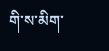གི་ས་མིག་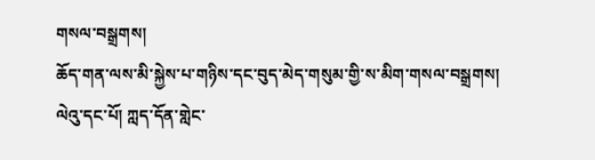གསལ་བསྒྲགས།
ཆོད་གན་ལས་མི་སྐྱེས་པ་གཉིས་དང་བུད་མེད་གསུམ་གྱི་ས་མིག་གསལ་བསྒྲགས།
ལེའུ་དང་པོ། ཀླད་དོན་གླེང་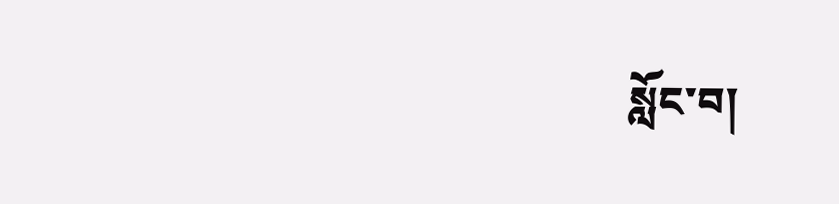སློང་བ།